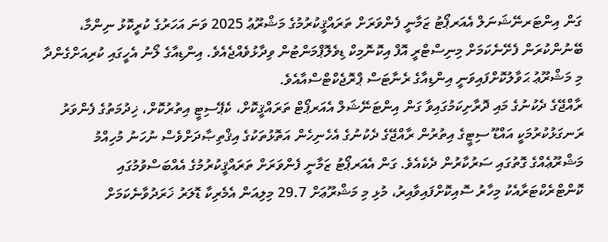ގަން އިންޓަރނޭޝަނަލް އެއަރޕޯޓު ޒަމާނީ ފެންވަރަށް ތަރައްޤީކުރުމުގެ މަޝްރޫޢު 2025 ވަނަ އަހަރުގެ ކުރީކޮޅު ނިންމާ، ބޭނުންކުރަން ފެށޭނެކަމަށް މިނިސްޓްރީ އޮފް އިކޮނޮމިކް ޑިވެލޮޕްމަންޓުން ވިދާޅުވެއްޖެއެވެ. އިންޑިއާގެ ލޯނު އެހީގައި ކުރިއަށްގެންދާ މި މަޝްރޫޢު ޙަވާލުކޮށްފައިވަނީ އިންޑިއާގެ ރެނާޓަސް ޕްރޮޖެކްޓްސްއާއެވެ.
ރާއްޖޭގެ ދެކުނުގެ މައި ދޮރާށިކަމުގައިވާ ގަން އިންޓަނޭޝަލް އެއަރޕޯޓް ތަރައްޤީކޮށް، ކެޕޭސިޓީ އިތުރުކޮށް، ޚިދުމަތުގެ ފެންވަރު ރަނގަޅުކުރުމަކީ އައްޑޫ ސިޓީގެ އިތުރުން ރާއްޖޭގެ ދެކުނުގެ އެހެނިހެން އަތޮޅުތަކުގެ އިޤްތިޞާދަށްވެސް ނުހަނު މުހިއްމު މަޝްރޫޢެއްގެ ގޮތުގައި ސަރުކާރުން ދެކެއެވެ. ގަން އެއަރޕޯޓު ޒަމާނީ ފެންވަރަށް ތަރައްޤީކުރުމުގެ އެއްބަސްވުމުގައި ކޮންޓްރެކްޓަރާއެކު މިހާރު ސޮއިކޮށްފައިވާއިރު، މުޅި މި މަޝްރޫޢަށް 29.7 މިލިއަން އެމެރިކާ ޑޮލަރު ޚަރަދުވާނެކަމަށް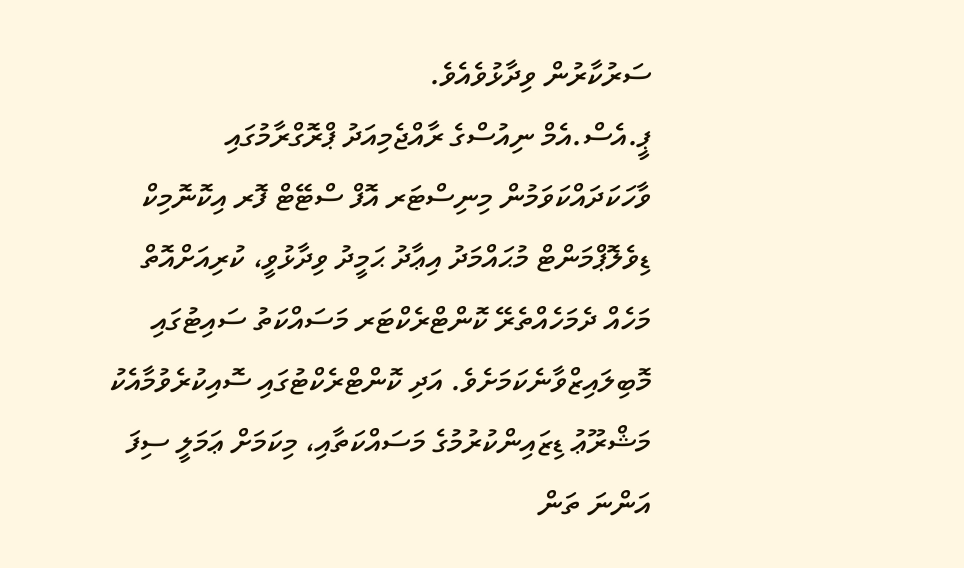ސަރުކާރުން ވިދާޅުވެއެވެ.
ޕީ.އެސް.އެމް ނިއުސްގެ ރާއްޖެމިއަދު ޕްރޮގްރާމުގައި ވާހަކަދައްކަވަމުން މިނިސްޓަރ އޮފް ސްޓޭޓް ފޮރ އިކޮނޮމިކް ޑިވެލޮޕްމަންޓް މުޙައްމަދު އިޢާދު ޙަމީދު ވިދާޅުވީ، ކުރިއަށްއޮތް މަހެއް ދެމަހެއްތެރޭ ކޮންޓްރެކްޓަރ މަސައްކަތު ސައިޓުގައި މޮބިލައިޒްވާނެކަމަށެވެ. އަދި ކޮންޓްރެކްޓުގައި ސޮއިކުރެވުމާއެކު މަޝްރޫޢު ޑިޒައިންކުރުމުގެ މަސައްކަތާއި، މިކަމަށް ޢަމަލީ ސިފަ އަންނަ ތަން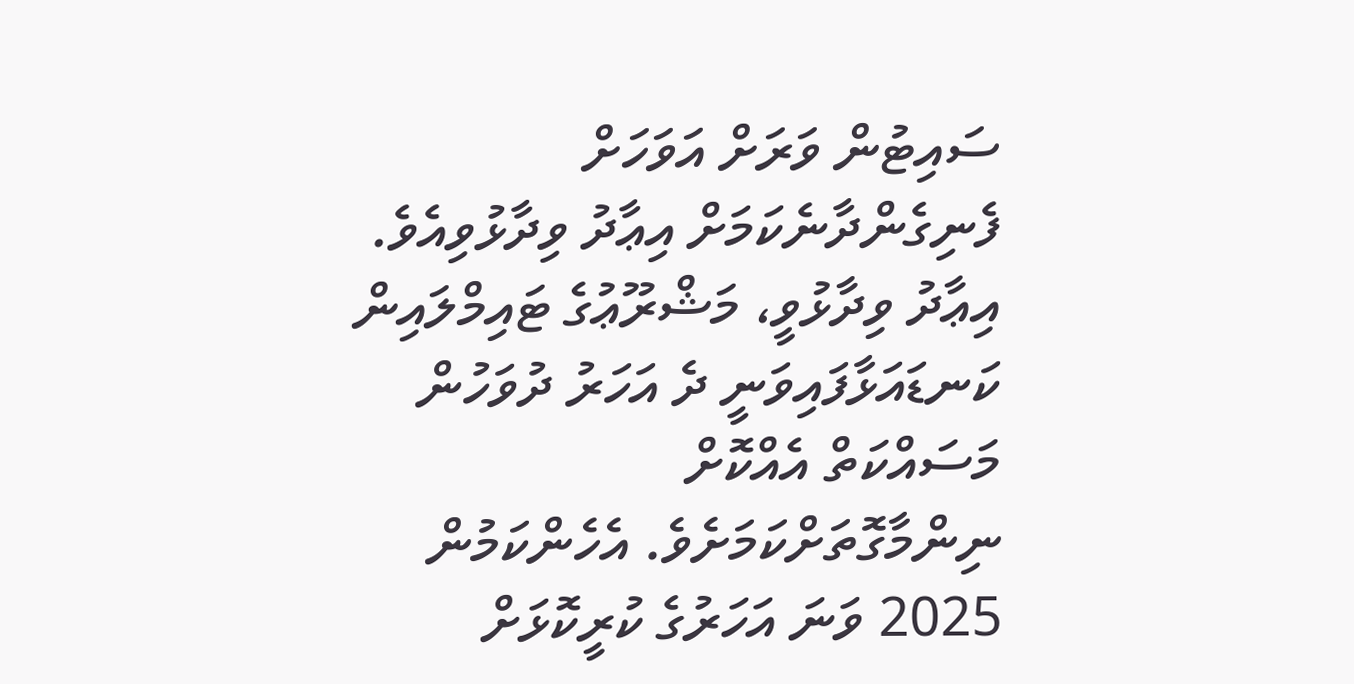ސައިޓުން ވަރަށް އަވަހަށް ފެނިގެންދާނެކަމަށް އިޢާދު ވިދާޅުވިއެވެ.
އިޢާދު ވިދާޅުވީ، މަޝްރޫޢުގެ ޓައިމްލައިން ކަނޑައަޅާފައިވަނީ ދެ އަހަރު ދުވަހުން މަސައްކަތް އެއްކޮށް ނިންމާގޮތަށްކަމަށެވެ. އެހެންކަމުން 2025 ވަނަ އަހަރުގެ ކުރީކޮޅަށް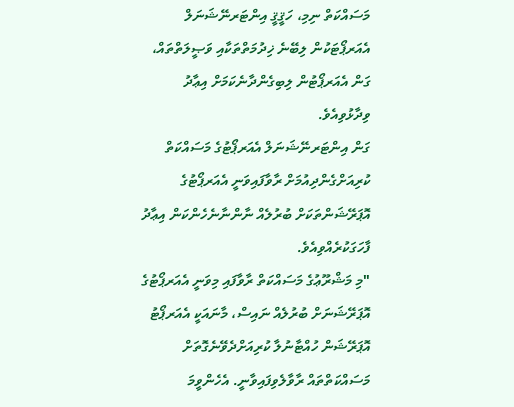މަސައްކަތް ނިމި، ހަޤީޤީ އިންޓަރނޭޝަނަލް އެއަރޕޯޓަކުން ލިބޭނެ ޚިދުމަތްތަކާއި ވަޞީލަތްތައް، ގަން އެއަރޕޯޓުން ލިބިގެންދާނެކަމަށް އިޢާދު ވިދާޅުވިއެވެ.
ގަން އިންޓަރނޭޝަނަލް އެއަރޕޯޓުގެ މަސައްކަތް ކުރިއަށްގެންދިއުމަށް ރާވާފައިވަނީ އެއަރޕޯޓުގެ އޮޕަރޭޝަންތަކަށް ބުރުލެއް ނާންނާނެހެންކަން އިޢާދު ފާހަގަކުރެއްވިއެވެ.
"މި މަޝްރޫޢުގެ މަސައްކަތް ރާވާފައި މިވަނީ އެއަރޕޯޓުގެ އޮޕަރޭޝަނަށް ބުރުލެއް ނައިސް، މާނައަކީ އެއަރޕޯޓު އޮޕަރޭޝަން ހުއްޓާނުލާ ކުރިއަށްދެވޭނެގޮތަށް މަސައްކަތްތައް ރާވާލެވިފައިވާނީ. އެހެންވީމަ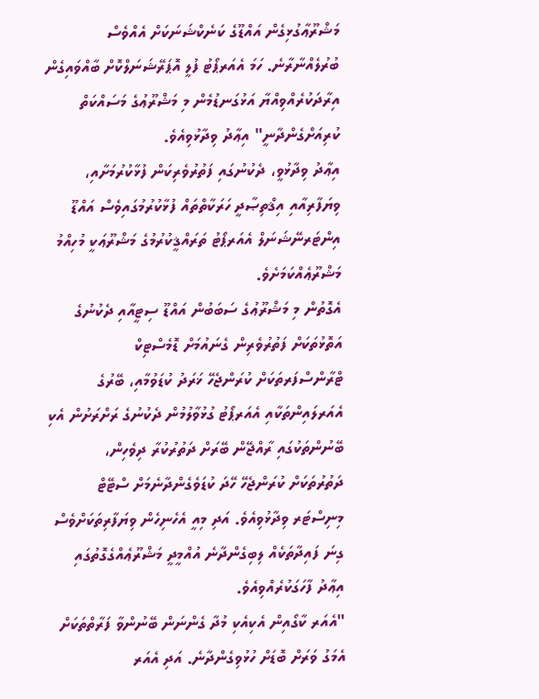މަޝްރޫޢާގުޅިގެން އައްޑޫގެ ކަނެކްޝަނަކަށް އެއްވެސް ބުރުލެއްނާރާނެ. ހަމަ އެއަރޕޯޓު ފުލީ އޮޕަރޭޝަނަލްކޮށް ބާއްވައިގެން އިރާދަކުރެއްވިއްޔާ އަޅުގަނޑުމެން މި މަޝްރޫޢުގެ މަސައްކަތް ކުރިއަށްގެންދާނީ" އިޢާދު ވިދާޅުވިއެވެ.
އިޢާދު ވިދާޅުވީ، ދެކުނުގައި ފަތުރުވެރިކަން ފުޅާކުރުމަށާއި، ވިޔަފާރިއާއި އިޤްތިޞާދީ ހަރަކާތްތައް ފުޅާކުރުމުގައިވެސް އައްޑޫ އިންޓަރނޭޝަނަލް އެއަރޕޯޓު ތަރައްޤީކުރުމުގެ މަޝްރޫޢަކީ މުހިއްމު މަޝްރޫޢެއްކަމަށެވެ.
އެގޮތުން މި މަޝްރޫޢުގެ ސަބަބުން އައްޑޫ ސިޓީއާއި ދެކުނުގެ އަތޮޅުތަކަށް ފަތުރުވެރިން ގެނައުމަށް ޑޮމެސްޓިކް ޓްރާންސްފަރތަކަށް ކުރަންޖެހޭ ޚަރަދު ކުޑަވުމާއި، ބޭރުގެ އެއަރލައިންތަކާއި އެއަރޕޯޓު ގުޅުވާލުމުން ދެކުނުގެ ރަށްރަށުން އެކި ބޭނުންތަކުގައި ރާއްޖޭން ބޭރަށް ދަތުރުކުރާ ދިވެހިން، ދަތުރުތަކަށް ކުރަންޖެހޭ ހޭދަ ކުޑަވެގެންދާނެމަށް ސްޓޭޓް މިނިސްޓަރ ވިދާޅުވިއެވެ. އަދި މިއީ އެހެނިހެން ވިޔަފާރިތަކަށްވެސް ގިނަ ފައިދާތަކެއް ލިބިގެންދާނެ އުއްމީދީ މަޝްރޫޢެއްގެގޮތުގައި އިޢާދު ފާހަގަކުރެއްވިއެވެ.
"އެއަރ ކާގޯއިން އެކިއެކި މުދާ ގެންނަން ބޭނުންވާ ފަރާތްތަކަށް އެމަގު ވަރަށް ބޮޑަށް ހުޅުވިގެންދާނެ. އަދި އެއަރ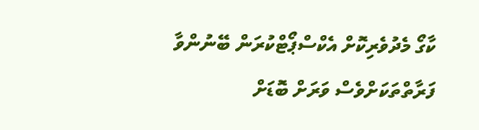ކާގޯ މެދުވެރިކޮށް އެކްސްޕޯޓްކުރަން ބޭނުންވާ ފަރާތްތަކަށްވެސް ވަރަށް ބޮޑަށް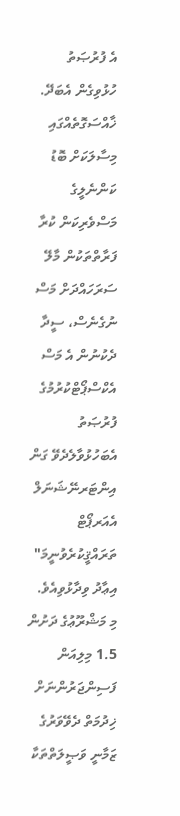އެ ފުރުޞަތު ހުޅުވިގެން އެބަދޭ. ޚާއްސަގޮތެއްގައި މިސާލަކަށް ބޮޑު ކަންނެލީގެ މަސްވެރިކަން ކުރާ ފަރާތްތަކުން މާލޭ ސަރަހައްދަށް މަސް ނުގެނެސް، ސީދާ ދެކުނުން އެ މަސް އެކްސްޕޯޓްކުރުމުގެ ފުރުޞަތު އެބަހުޅުވާލެދެވޭ ގަން އިންޓަރނޭޝަނަލް އެއަރޕޯޓް ތަރައްޤީކުރެވުނީމަ" އިޢާދު ވިދާޅުވިއެވެ.
މި މަޝްރޫޢުގެ ދަށުން 1.5 މިލިއަން ފަސިންޖަރުންނަށް ޚިދުމަތް ދެވޭވަރުގެ ޒަމާނީ ވަޞީލަތްތަކާ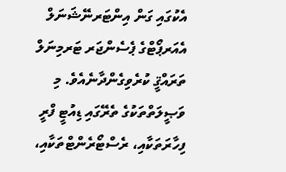އެކުގައި ގަން އިންޓަރނޭޝަނަލް އެއަރޕޯޓްގެ ޕެސެންޖަރ ޓަރމިނަލް ތަރައްޤީ ކުރެވިގެންދާނެއެވެ. މި ވަޞީލަތްތަކުގެ ތެރޭގައި ޑިއުޓީ ފްރީ ފިހާރަތަކާއި، ރެސްޓޯރެންޓްތަކާއި،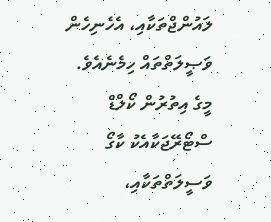ލައުންޖްތަކާއި، އެހެނިހެން ވަޞީލަތްތައް ހިމެނެއެވެ.
މީގެ އިތުރުން ކޯލްޑް ސްޓޯރޭޖަކާއެކު ކާގޯ ވަސީލަތްތަކާއި،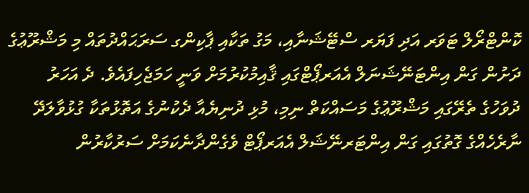ކޮންޓްރޯލް ޓަވަރ އަދި ފަޔަރ ސްޓޭޝަނާއި، މަގު ތަކާއި ޕާކިންގ ސަރަޙައްދުތައް މި މަޝްރޫޢުގެ ދަށުން ގަން އިންޓަނޭޝަނަލް އެއަރޕޯޓްގައި ޤާއިމުކުރުމަށް ވަނީ ހަމަޖެހިފައެވެ. ދެ އަހަރު ދުވަހުގެ ތެރޭގައި މަޝްރޫޢުގެ މަސައްކަތް ނިމި، މުޅި ދުނިޔެއާ ދެކުނުގެ އަތޮޅުތަކާ ގުޅުވާލަދޭ ނާރެހެއްގެ ގޮތުގައި ގަން އިންޓަރނޭޝަލް އެއަރޕޯޓް ވެގެންދާނެކަމަށް ސަރުކާރުން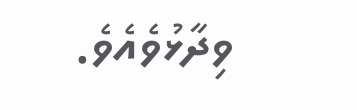ވިދާޅުވެއެވެ.